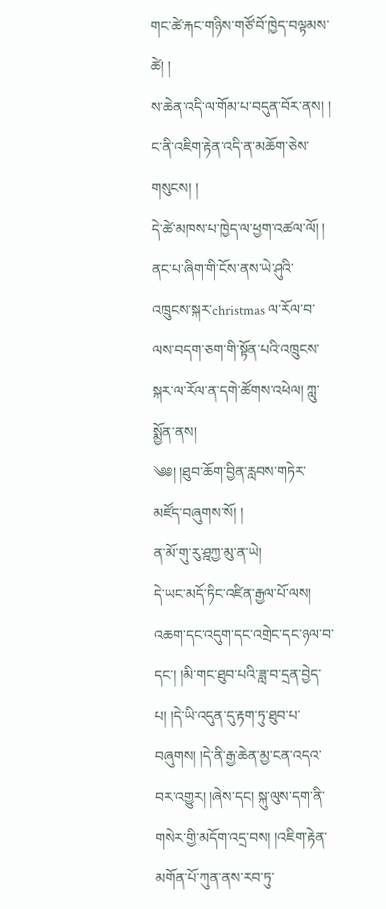གང་ཚེ་རྐང་གཉིས་གཙོ་བོ་ཁྱེད་བལྟམས་ཚེ། །
ས་ཆེན་འདི་ལ་གོམ་པ་བདུན་བོར་ནས། །
ང་ནི་འཇིག་རྟེན་འདི་ན་མཆོག་ཅེས་གསུངས། །
དེ་ཚེ་མཁས་པ་ཁྱེད་ལ་ཕྱག་འཚལ་ལོ། །
ནང་པ་ཞིག་གི་ངོས་ནས་ཡེ་ཤུའི་འཁྲུངས་སྐར་christmas ལ་རོལ་བ་ལས་བདག་ཅག་གི་སྟོན་པའི་འཁྲུངས་སྐར་ལ་རོལ་ན་དགེ་ཚོགས་འཕེལ། ཀླུ་སྨྱོན་ནས།
༄༅། །ཐུབ་ཆོག་བྱིན་རླབས་གཏེར་མཛོད་བཞུགས་སོ། །
ན་མོ་གུ་རུ་ཤྰཀྱ་མུ་ན་ཡེ།
དེ་ཡང་མདོ་ཏིང་འཛིན་རྒྱལ་པོ་ལས། འཆག་དང་འདུག་དང་འགྲེང་དང་ཉལ་བ་དང་། །མི་གང་ཐུབ་པའི་ཟླ་བ་དྲན་བྱེད་པ། །དེ་ཡི་འདུན་དུ་རྟག་ཏུ་ཐུབ་པ་བཞུགས། །དེ་ནི་རྒྱ་ཆེན་མྱ་ངན་འདའ་བར་འགྱུར། །ཞེས་དང། སྐུ་ལུས་དག་ནི་གསེར་གྱི་མདོག་འདྲ་བས། །འཇིག་རྟེན་མགོན་པོ་ཀུན་ནས་རབ་ཏུ་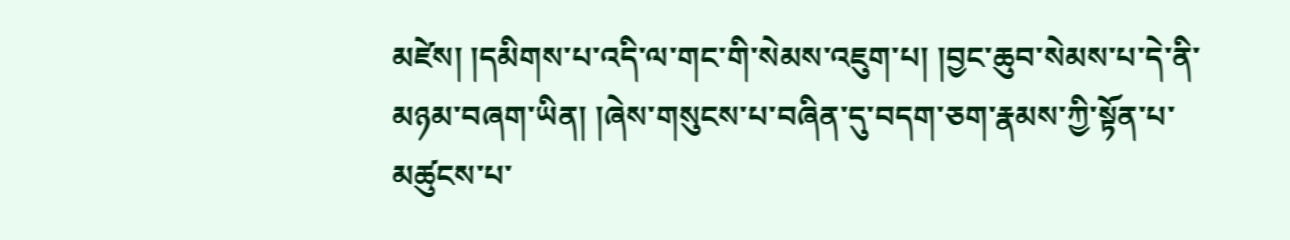མཛེས། །དམིགས་པ་འདི་ལ་གང་གི་སེམས་འཇུག་པ། །བྱང་ཆུབ་སེམས་པ་དེ་ནི་མཉམ་བཞག་ཡིན། །ཞེས་གསུངས་པ་བཞིན་དུ་བདག་ཅག་རྣམས་ཀྱི་སྟོན་པ་མཚུངས་པ་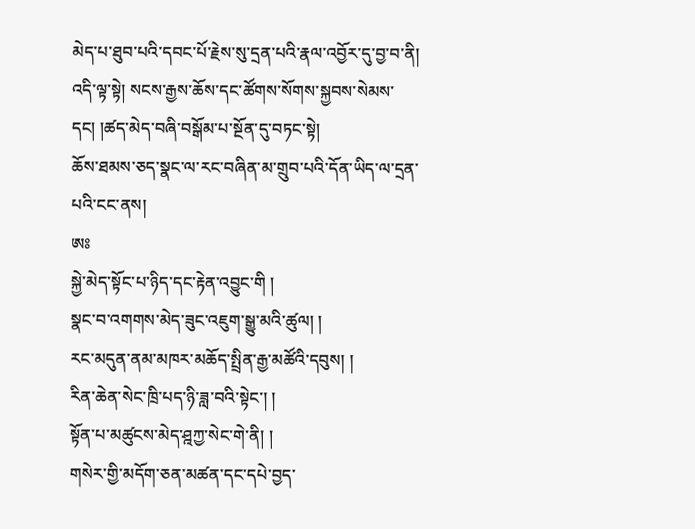མེད་པ་ཐུབ་པའི་དབང་པོ་རྗེས་སུ་དྲན་པའི་རྣལ་འབྱོར་དུ་བྱ་བ་ནི།
འདི་ལྟ་སྟེ། སངས་རྒྱས་ཆོས་དང་ཚོགས་སོགས་སྐྱབས་སེམས་དང། །ཚད་མེད་བཞི་བསྒོམ་པ་སྔོན་དུ་བཏང་སྟེ།
ཆོས་ཐམས་ཅད་སྣང་ལ་རང་བཞིན་མ་གྲུབ་པའི་དོན་ཡིད་ལ་དྲན་པའི་ངང་ནས།
ཨཿ
སྐྱེ་མེད་སྟོང་པ་ཉིད་དང་རྟེན་འབྱུང་གི །
སྣང་བ་འགགས་མེད་ཟུང་འཇུག་སྒྱུ་མའི་ཚུལ། །
རང་མདུན་ནམ་མཁར་མཆོད་སྤྲིན་རྒྱ་མཚོའི་དབུས། །
རིན་ཆེན་སེང་ཁྲི་པད་ཉི་ཟླ་བའི་སྟེང་། །
སྟོན་པ་མཚུངས་མེད་ཤྰཀྱ་སེང་གེ་ནི། །
གསེར་གྱི་མདོག་ཅན་མཚན་དང་དཔེ་བྱད་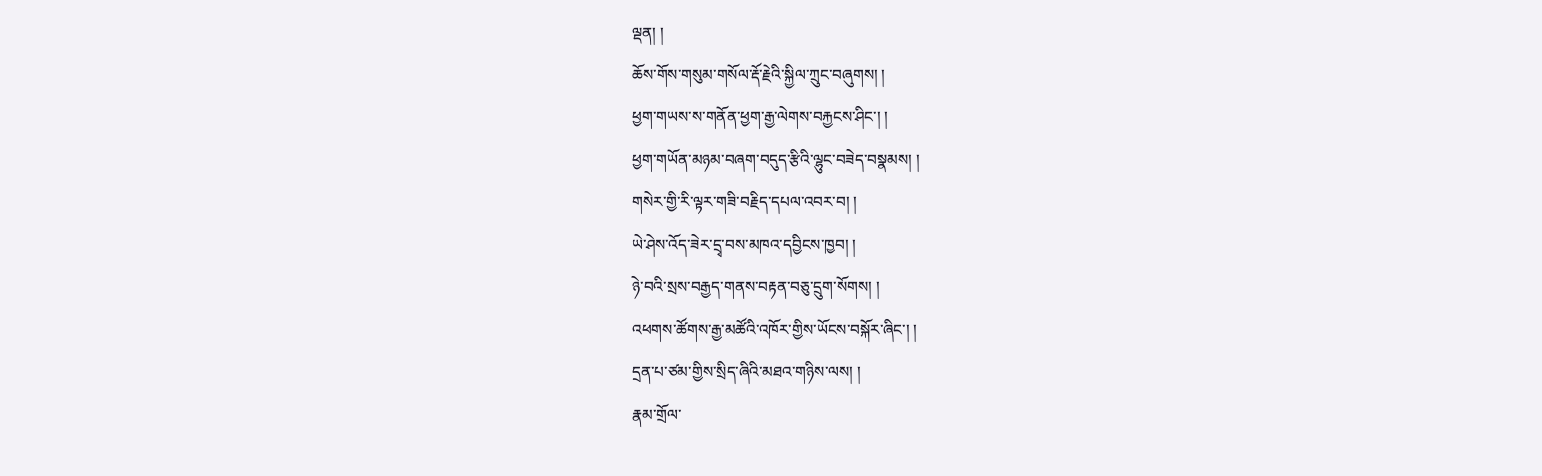ལྡན། །
ཆོས་གོས་གསུམ་གསོལ་རྡོ་རྗེའི་སྐྱིལ་ཀྲུང་བཞུགས། །
ཕྱག་གཡས་ས་གནོན་ཕྱག་རྒྱ་ལེགས་བརྐྱངས་ཤིང་། །
ཕྱག་གཡོན་མཉམ་བཞག་བདུད་རྩིའི་ལྷུང་བཟེད་བསྣམས། །
གསེར་གྱི་རི་ལྟར་གཟི་བརྗིད་དཔལ་འབར་བ། །
ཡེ་ཤེས་འོད་ཟེར་དྲྭ་བས་མཁའ་དབྱིངས་ཁྱབ། །
ཉེ་བའི་སྲས་བརྒྱད་གནས་བརྟན་བཅུ་དྲུག་སོགས། །
འཕགས་ཚོགས་རྒྱ་མཚོའི་འཁོར་གྱིས་ཡོངས་བསྐོར་ཞིང་། །
དྲན་པ་ཙམ་གྱིས་སྲིད་ཞིའི་མཐའ་གཉིས་ལས། །
རྣམ་གྲོལ་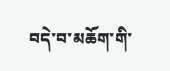བདེ་བ་མཆོག་གི་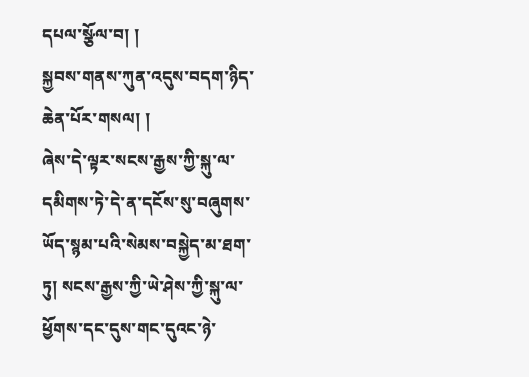དཔལ་སྩོལ་བ། །
སྐྱབས་གནས་ཀུན་འདུས་བདག་ཉིད་ཆེན་པོར་གསལ། །
ཞེས་དེ་ལྟར་སངས་རྒྱས་ཀྱི་སྐུ་ལ་དམིགས་ཏེ་དེ་ན་དངོས་སུ་བཞུགས་ཡོད་སྙམ་པའི་སེམས་བསྐྱེད་མ་ཐག་ཏུ། སངས་རྒྱས་ཀྱི་ཡེ་ཤེས་ཀྱི་སྐུ་ལ་ཕྱོགས་དང་དུས་གང་དུའང་ཉེ་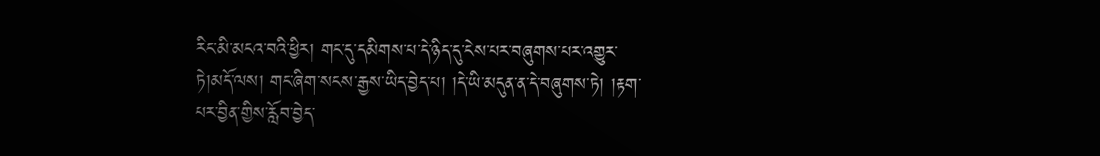རིང་མི་མངའ་བའི་ཕྱིར། གང་དུ་དམིགས་པ་དེ་ཉིད་དུ་ངེས་པར་བཞུགས་པར་འགྱུར་ཏེ།མདོ་ལས། གང་ཞིག་སངས་རྒྱས་ཡིད་བྱེད་པ། །དེ་ཡི་མདུན་ན་དེ་བཞུགས་ཏེ། །རྟག་པར་བྱིན་གྱིས་རློབ་བྱེད་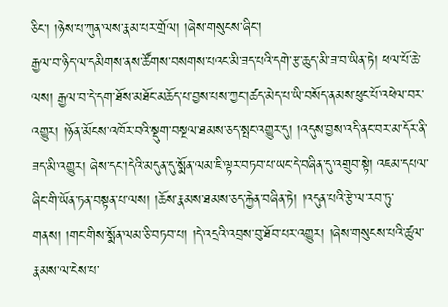ཅིང་། །ཉེས་པ་ཀུན་ལས་རྣམ་པར་གྲོལ། །ཞེས་གསུངས་ཞིང་།
རྒྱལ་བ་ཉིད་ལ་དམིགས་ནས་ཚོགས་བསགས་པའང་མི་ཟད་པའི་དགེ་རྩ་ཆུད་མི་ཟ་བ་ཡིན་ཏེ། ཕལ་པོ་ཆེ་ལས། རྒྱལ་བ་དེ་དག་ཐོས་མཐོང་མཆོད་པ་བྱས་པས་ཀྱང་།ཚད་མེད་པ་ཡི་བསོད་ནམས་ཕུང་པོ་འཕེལ་བར་འགྱུར། །ཉོན་མོངས་འཁོར་བའི་སྡུག་བསྔལ་ཐམས་ཅད་སྤང་འགྱུར་དུ། །འདུས་བྱས་འདི་ནང་བར་མ་དོར་ནི་ཟད་མི་འགྱུར། ཞེས་དང་།དེའི་མདུན་དུ་སྨོན་ལམ་ཇི་ལྟར་བཏབ་པ་ཡང་དེ་བཞིན་དུ་འགྲུབ་སྟེ། འཇམ་དཔལ་ཞིང་གི་ཡོན་ཏན་བསྟན་པ་ལས། །ཆོས་རྣམས་ཐམས་ཅད་རྐྱེན་བཞིན་ཏེ། །འདུན་པའི་རྩེ་ལ་རབ་ཏུ་གནས། །གང་གིས་སྨོན་ལམ་ཅི་བཏབ་པ། །དེ་འདྲའི་འབྲས་བུ་ཐོབ་པར་འགྱུར། །ཞེས་གསུངས་པའི་ཚུལ་རྣམས་ལ་ངེས་པ་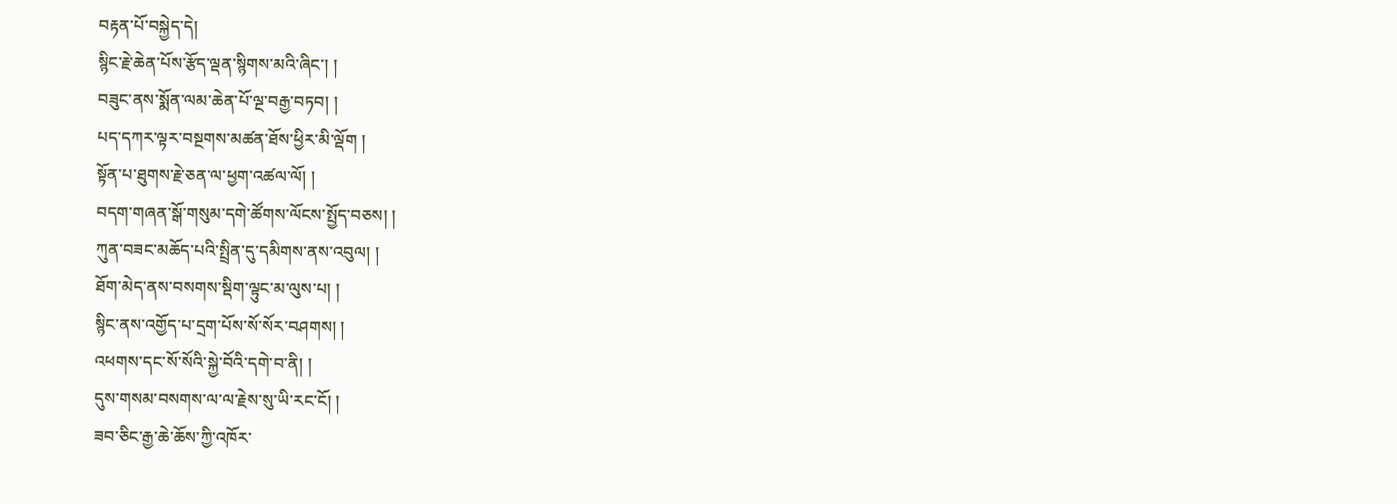བརྟན་པོ་བསྐྱེད་དེ།
སྙིང་རྗེ་ཆེན་པོས་རྩོད་ལྡན་སྙིགས་མའི་ཞིང་། །
བཟུང་ནས་སྨོན་ལམ་ཆེན་པོ་ལྔ་བརྒྱ་བཏབ། །
པད་དཀར་ལྟར་བསྔགས་མཚན་ཐོས་ཕྱིར་མི་ལྡོག །
སྟོན་པ་ཐུགས་རྗེ་ཅན་ལ་ཕྱག་འཚལ་ལོ། །
བདག་གཞན་སྒོ་གསུམ་དགེ་ཚོགས་ལོངས་སྤྱོད་བཅས། །
ཀུན་བཟང་མཆོད་པའི་སྤྲིན་དུ་དམིགས་ནས་འབུལ། །
ཐོག་མེད་ནས་བསགས་སྡིག་ལྟུང་མ་ལུས་པ། །
སྙིང་ནས་འགྱོད་པ་དྲག་པོས་སོ་སོར་བཤགས། །
འཕགས་དང་སོ་སོའི་སྐྱེ་བོའི་དགེ་བ་ནི། །
དུས་གསམ་བསགས་ལ་ལ་རྗེས་སུ་ཡི་རང་ངོ། །
ཟབ་ཅིང་རྒྱ་ཆེ་ཆོས་ཀྱི་འཁོར་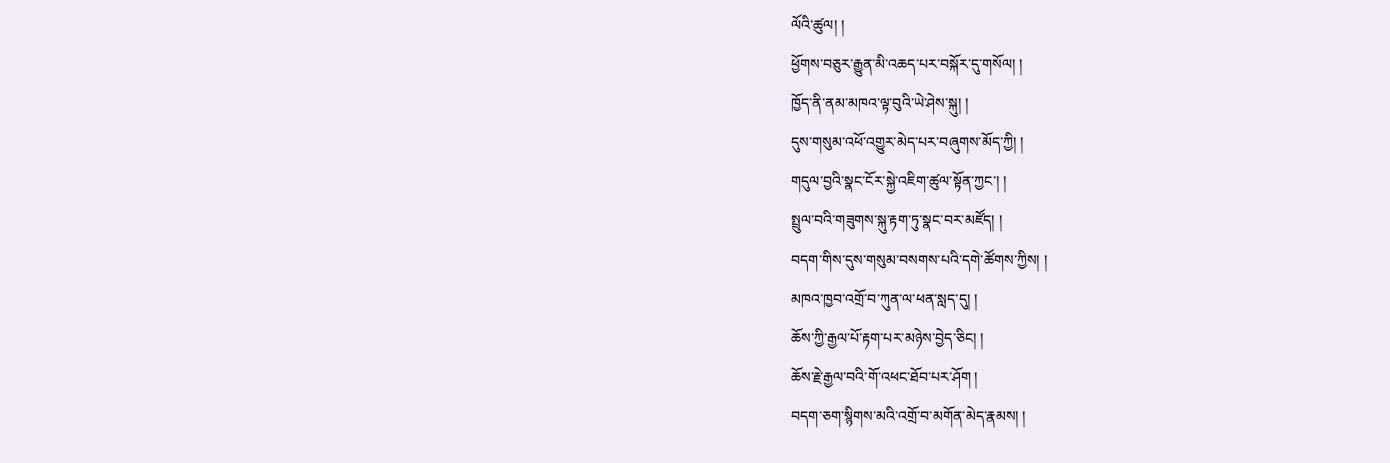ལོའི་ཚུལ། །
ཕྱོགས་བཅུར་རྒྱུན་མི་འཆད་པར་བསྐོར་དུ་གསོལ། །
ཁྱོད་ནི་ནམ་མཁའ་ལྟ་བུའི་ཡེ་ཤེས་སྐུ། །
དུས་གསུམ་འཕོ་འགྱུར་མེད་པར་བཞུགས་མོད་ཀྱི། །
གདུལ་བྱའི་སྣང་ངོར་སྐྱེ་འཇིག་ཚུལ་སྟོན་ཀྱང་། །
སྤྲུལ་བའི་གཟུགས་སྐུ་རྟག་ཏུ་སྣང་བར་མཛོད། །
བདག་གིས་དུས་གསུམ་བསགས་པའི་དགེ་ཚོགས་ཀྱིས། །
མཁའ་ཁྱབ་འགྲོ་བ་ཀུན་ལ་ཕན་སླད་དུ། །
ཆོས་ཀྱི་རྒྱལ་པོ་རྟག་པར་མཉེས་བྱེད་ཅིང། །
ཆོས་རྗེ་རྒྱལ་བའི་གོ་འཕང་ཐོབ་པར་ཤོག །
བདག་ཅག་སྙིགས་མའི་འགྲོ་བ་མགོན་མེད་རྣམས། །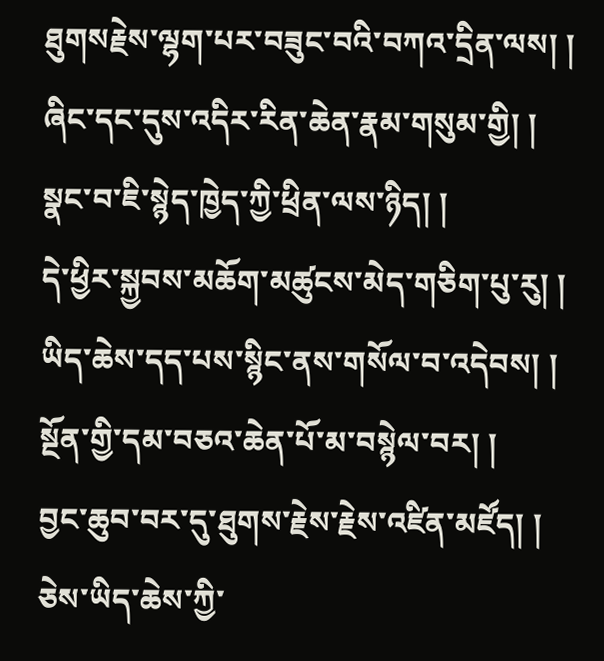ཐུགསརྗེས་ལྷག་པར་བཟུང་བའི་བཀའ་དྲིན་ལས། །
ཞིང་དང་དུས་འདིར་རིན་ཆེན་རྣམ་གསུམ་གྱི། །
སྣང་བ་ཇི་སྙེད་ཁྱེད་ཀྱི་ཕྲིན་ལས་ཉིད། །
དེ་ཕྱིར་སྐྱབས་མཆོག་མཚུངས་མེད་གཅིག་པུ་རུ། །
ཡིད་ཆེས་དད་པས་སྙིང་ནས་གསོལ་བ་འདེབས། །
སྔོན་གྱི་དམ་བཅའ་ཆེན་པོ་མ་བསྙེལ་བར། །
བྱང་ཆུབ་བར་དུ་ཐུགས་རྗེས་རྗེས་འཛིན་མཛོད། །
ཅེས་ཡིད་ཆེས་ཀྱི་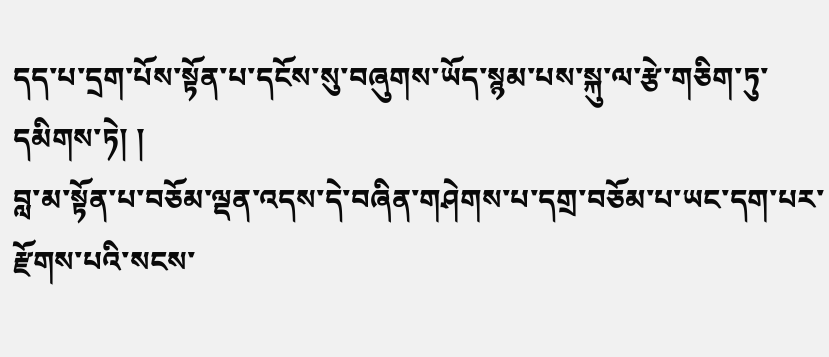དད་པ་དྲག་པོས་སྟོན་པ་དངོས་སུ་བཞུགས་ཡོད་སྙམ་པས་སྐུ་ལ་རྩེ་གཅིག་ཏུ་དམིགས་ཏེ། །
བླ་མ་སྟོན་པ་བཅོམ་ལྡན་འདས་དེ་བཞིན་གཤེགས་པ་དགྲ་བཅོམ་པ་ཡང་དག་པར་རྫོགས་པའི་སངས་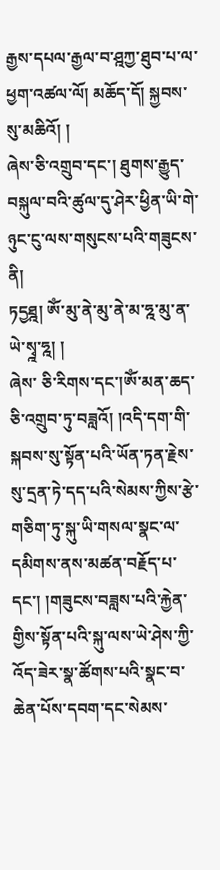རྒྱས་དཔལ་རྒྱལ་བ་ཤྰཀྱ་ཐུབ་པ་ལ་ཕྱག་འཚལ་ལོ། མཆོད་དོ། སྐྱབས་སུ་མཆིའོ། །
ཞེས་ཅི་འགྲུབ་དང་། ཐུགས་རྒྱུད་བསྐུལ་བའི་ཚུལ་དུ་ཤེར་ཕྱིན་ཡི་གེ་ཉུང་ངུ་ལས་གསུངས་པའི་གཟུངས་ནི།
ཏདྱཐྰ། ཨོཾ་མུ་ནེ་མུ་ནེ་མ་ཧྰ་མུ་ན་ཡེ་སྭྰ་ཧྰ། །
ཞེས་ ཅི་རིགས་དང་།ཨོཾ་མན་ཆད་ཅི་འགྲུབ་ཏུ་བཟླའོ། །འདི་དག་གི་སྐབས་སུ་སྟོན་པའི་ཡོན་ཏན་རྗེས་སུ་དྲན་ཏེ་དད་པའི་སེམས་ཀྱིས་རྩེ་ གཅིག་ཏུ་སྐུ་ཡི་གསལ་སྣང་ལ་དམིགས་ནས་མཚན་བརྗོད་པ་དང་། །གཟུངས་བཟླས་པའི་རྐྱེན་གྱིས་སྟོན་པའི་སྐུ་ལས་ཡེ་ཤེས་ཀྱི་འོད་ཟེར་སྣ་ཚོགས་པའི་སྣང་བ་ཆེན་པོས་དབག་དང་སེམས་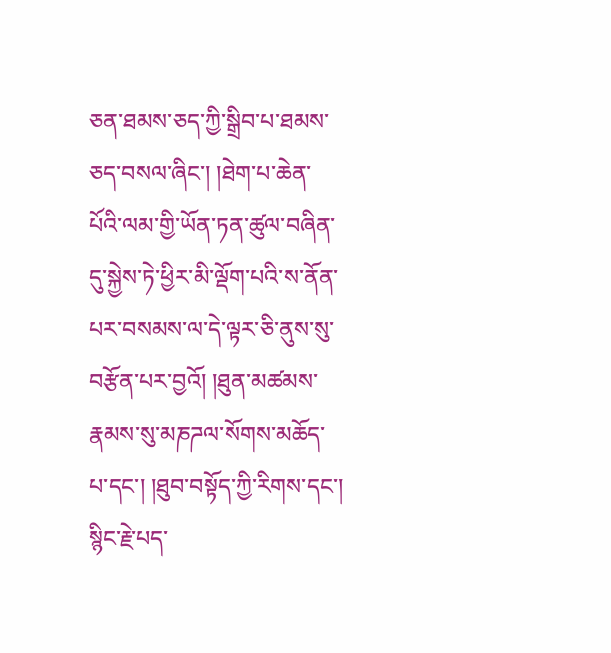ཅན་ཐམས་ཅད་ཀྱི་སྒྲིབ་པ་ཐམས་ཅད་བསལ་ཞིང་། །ཐེག་པ་ཆེན་པོའི་ལམ་གྱི་ཡོན་ཏན་ཚུལ་བཞིན་དུ་སྐྱེས་ཏེ་ཕྱིར་མི་ལྡོག་པའི་ས་ནོན་པར་བསམས་ལ་དེ་ལྟར་ཅི་ནུས་སུ་བརྩོན་པར་བྱའོ། །ཐུན་མཚམས་རྣམས་སུ་མཎཌལ་སོགས་མཆོད་པ་དང་། །ཐུབ་བསྟོད་ཀྱི་རིགས་དང་། སྙིང་རྗེ་པད་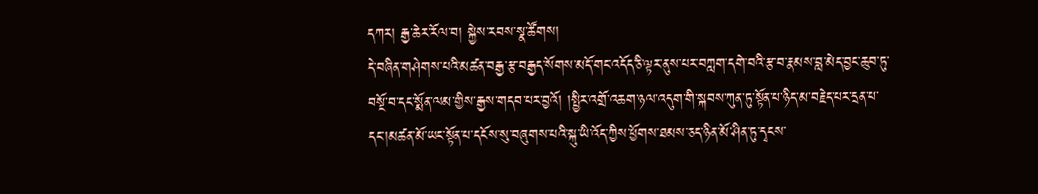དཀར། རྒྱ་ཆེར་རོལ་བ། སྐྱེས་རབས་སྣ་ཚོགས།
དེ་བཞིན་གཤེགས་པའི་མཚན་བརྒྱ་རྩ་བརྒྱད་སོགས་མདོ་གང་འདོད་ཅི་ལྟར་ནུས་པར་བཀླག་དགེ་བའི་རྩ་བ་རྣམས་བླ་མེད་བྱང་ཆུབ་ཏུ་བསྔོ་བ་དང་སྨོན་ལམ་གྱིས་རྒྱས་གདབ་པར་བྱའོ། །སྤྱིར་འགྲོ་འཆག་ཉལ་འདུག་གི་སྐབས་ཀུན་ཏུ་སྟོན་པ་ཉིད་མ་བརྗེད་པར་དྲན་པ་དང་།མཚན་མོ་ཡང་སྟོན་པ་དངོས་སུ་བཞུགས་པའི་སྐུ་ཡི་འོད་ཀྱིས་ཕྱོགས་ཐམས་ཅད་ཉིན་མོ་ཤིན་ཏུ་དྭངས་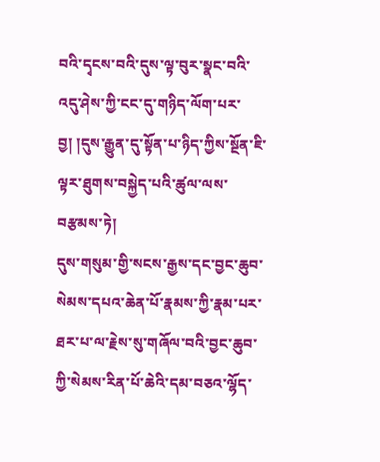བའི་དྭངས་བའི་དུས་ལྟ་བུར་སྣང་བའི་འདུ་ཤེས་ཀྱི་ངང་དུ་གཉིད་ལོག་པར་བྱ། །དུས་རྒྱུན་དུ་སྟོན་པ་ཉིད་ཀྱིས་སྔོན་ཇི་ལྟར་ཐུགས་བསྐྱེད་པའི་ཚུལ་ལས་བརྩམས་ཏེ།
དུས་གསུམ་གྱི་སངས་རྒྱས་དང་བྱང་ཆུབ་སེམས་དཔའ་ཆེན་པོ་རྣམས་ཀྱི་རྣམ་པར་ཐར་པ་ལ་རྗེས་སུ་གཞོལ་བའི་བྱང་ཆུབ་ཀྱི་སེམས་རིན་པོ་ཆེའི་དམ་བཅའ་ལྷོད་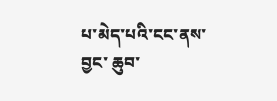པ་མེད་པའི་ངང་ནས་བྱང་ ཆུབ་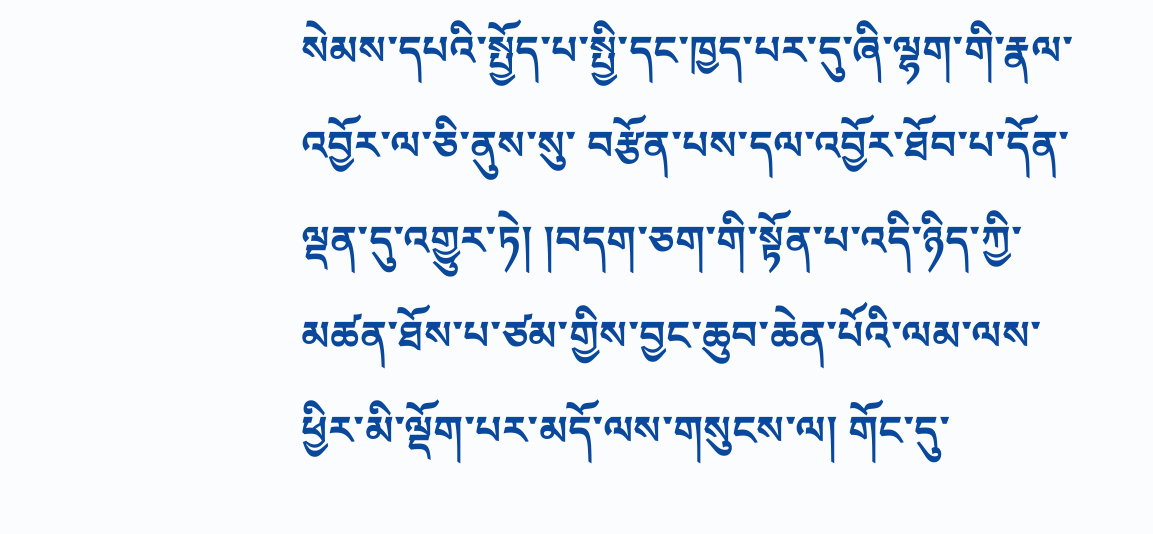སེམས་དཔའི་སྤྱོད་པ་སྤྱི་དང་ཁྱད་པར་དུ་ཞི་ལྷག་གི་རྣལ་འབྱོར་ལ་ཅི་ནུས་སུ་ བརྩོན་པས་དལ་འབྱོར་ཐོབ་པ་དོན་ལྡན་དུ་འགྱུར་ཏེ། །བདག་ཅག་གི་སྟོན་པ་འདི་ཉིད་ཀྱི་མཚན་ཐོས་པ་ཙམ་གྱིས་བྱང་ཆུབ་ཆེན་པོའི་ལམ་ལས་ ཕྱིར་མི་ལྡོག་པར་མདོ་ལས་གསུངས་ལ། གོང་དུ་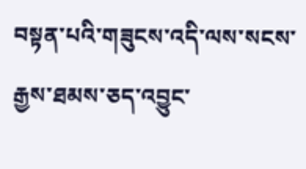བསྟན་པའི་གཟུངས་འདི་ལས་སངས་རྒྱས་ཐམས་ཅད་འབྱུང་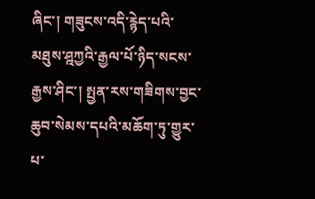ཞིང་། གཟུངས་འདི་རྙེད་པའི་མཐུས་ཤྰཀྱའི་རྒྱལ་པོ་ཉིད་སངས་རྒྱས་ཤིང་། སྤྱན་རས་གཟིགས་བྱང་ཆུབ་སེམས་དཔའི་མཆོག་ཏུ་གྱུར་པ་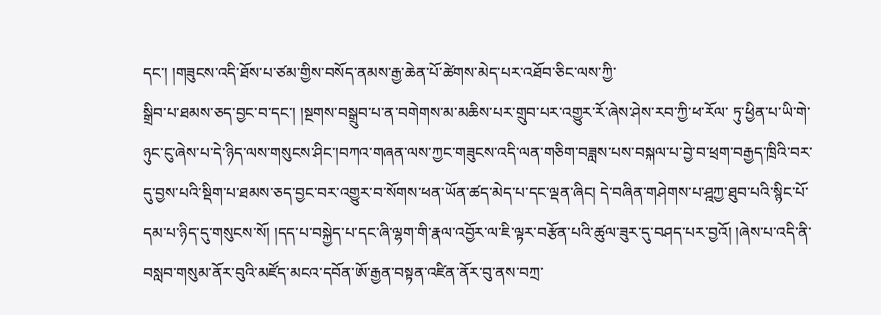དང་། །གཟུངས་འདི་ཐོས་པ་ཙམ་གྱིས་བསོད་ནམས་རྒྱ་ཆེན་པོ་ཚེགས་མེད་པར་འཐོབ་ཅིང་ལས་ཀྱི་
སྒྲིབ་པ་ཐམས་ཅད་བྱང་བ་དང་། །སྔགས་བསྒྲུབ་པ་ན་བགེགས་མ་མཆིས་པར་གྲུབ་པར་འགྱུར་རོ་ཞེས་ཤེས་རབ་ཀྱི་ཕ་རོལ་ ཏུ་ཕྱིན་པ་ཡི་གེ་ཉུང་ངུ་ཞེས་པ་དེ་ཉིད་ལས་གསུངས་ཤིང་།བཀའ་གཞན་ལས་ཀྱང་གཟུངས་འདི་ལན་གཅིག་བཟླས་པས་བསྐལ་པ་བྱེ་བ་ཕྲག་བརྒྱད་ཁྲིའི་བར་ དུ་བྱས་པའི་སྡིག་པ་ཐམས་ཅད་བྱང་བར་འགྱུར་བ་སོགས་ཕན་ཡོན་ཚད་མེད་པ་དང་ལྡན་ཞིང། དེ་བཞིན་གཤེགས་པ་ཤྰཀྱ་ཐུབ་པའི་སྙིང་པོ་དམ་པ་ཉིད་དུ་གསུངས་སོ། །དད་པ་བསྐྱེད་པ་དང་ཞི་ལྷག་གི་རྣལ་འབྱོར་ལ་ཇི་ལྟར་བརྩོན་པའི་ཚུལ་ཟུར་དུ་བཤད་པར་བྱའོ། །ཞེས་པ་འདི་ནི་བསླབ་གསུམ་ནོར་བུའི་མཛོད་མངའ་དབོན་ཨོ་རྒྱན་བསྟན་འཛིན་ནོར་བུ་ནས་བཀྲ་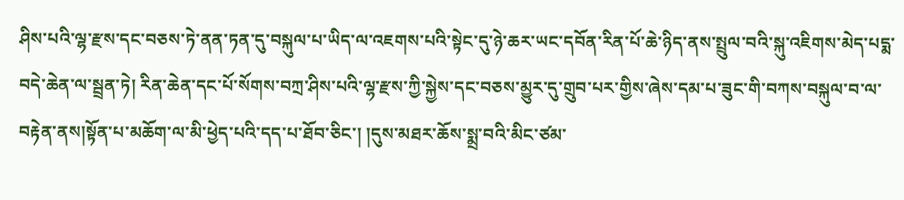ཤིས་པའི་ལྷ་རྫས་དང་བཅས་ཏེ་ནན་ཏན་དུ་བསྐུལ་པ་ཡིད་ལ་འཇགས་པའི་སྟེང་དུ་ཉེ་ཆར་ཡང་དབོན་རིན་པོ་ཆེ་ཉིད་ནས་སྤྲུལ་བའི་སྐུ་འཇིགས་མེད་པདྨ་བདེ་ཆེན་ལ་སྦྲན་ཏེ། རིན་ཆེན་དང་པོ་སོགས་བཀྲ་ཤིས་པའི་ལྷ་རྫས་ཀྱི་སྐྱེས་དང་བཅས་མྱུར་དུ་གྲུབ་པར་གྱིས་ཞེས་དམ་པ་ཟུང་གི་བཀས་བསྐུལ་བ་ལ་བརྟེན་ནས།སྟོན་པ་མཆོག་ལ་མི་ཕྱེད་པའི་དད་པ་ཐོབ་ཅིང་། །དུས་མཐར་ཆོས་སྨྲ་བའི་མིང་ཙམ་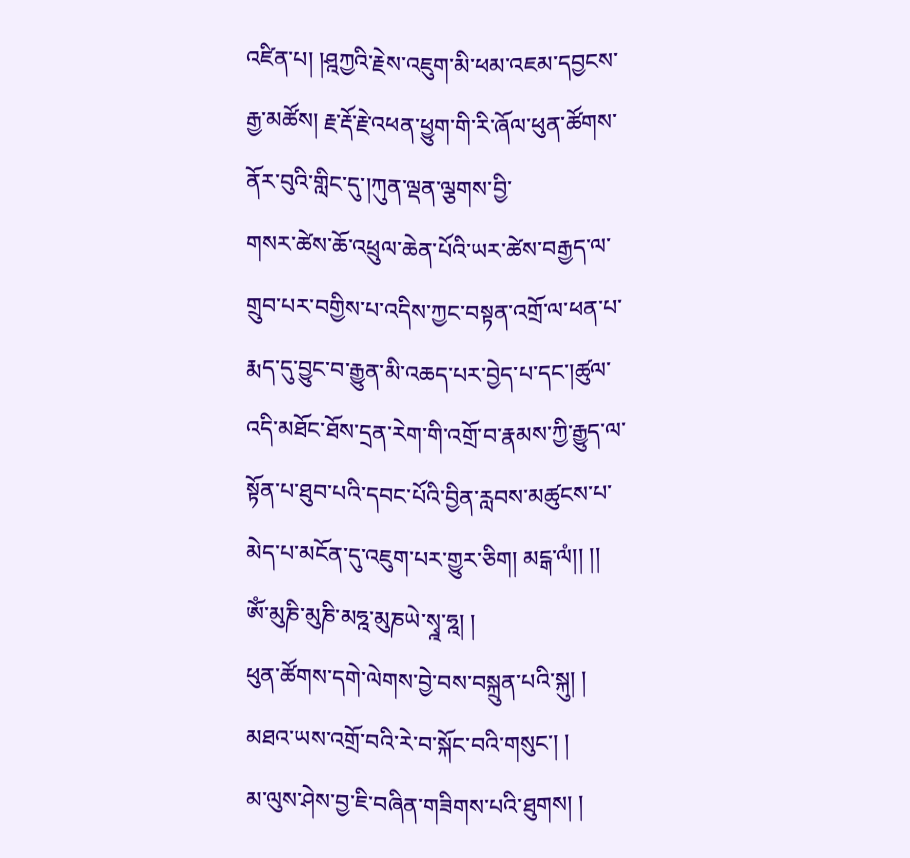འཛིན་པ། །ཤྰཀྱའི་རྗེས་འཇུག་མི་ཕམ་འཇམ་དབྱངས་རྒྱ་མཚོས། རྗ་རྡོ་རྗེ་འཕན་ཕྱུག་གི་རི་ཞོལ་ཕུན་ཚོགས་ནོར་བུའི་གླིང་དུ་།ཀུན་ལྡན་ལྕགས་བྱི་
གསར་ཚེས་ཆོ་འཕྲུལ་ཆེན་པོའི་ཡར་ཚེས་བརྒྱད་ལ་གྲུབ་པར་བགྱིས་པ་འདིས་ཀྱང་བསྟན་འགྲོ་ལ་ཕན་པ་
རྨད་དུ་བྱུང་བ་རྒྱུན་མི་འཆད་པར་བྱེད་པ་དང་།ཚུལ་འདི་མཐོང་ཐོས་དྲན་རེག་གི་འགྲོ་བ་རྣམས་ཀྱི་རྒྱུད་ལ་
སྟོན་པ་ཐུབ་པའི་དབང་པོའི་བྱིན་རླབས་མཚུངས་པ་མེད་པ་མངོན་དུ་འཇུག་པར་གྱུར་ཅིག། མངྒ་ལཾ།། །།
ཨོཾ་མུཎི་མུཎི་མཧྰ་མུཎཡེ་སྭྰ་ཧྰ། །
ཕུན་ཚོགས་དགེ་ལེགས་བྱེ་བས་བསྐྲུན་པའི་སྐུ། །
མཐའ་ཡས་འགྲོ་བའི་རེ་བ་སྐོང་བའི་གསུང་། །
མ་ལུས་ཤེས་བྱ་ཇི་བཞིན་གཟིགས་པའི་ཐུགས། །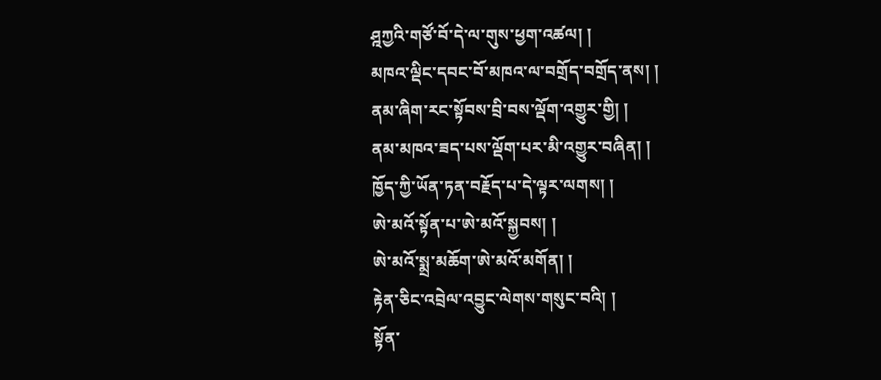ཤྰཀྱའི་གཙོ་བོ་དེ་ལ་གུས་ཕྱག་འཚལ། །
མཁའ་ལྡིང་དབང་བོ་མཁའ་ལ་བགྲོད་བགྲོད་ནས། །
ནམ་ཞིག་རང་སྟོབས་བྲི་བས་ལྡོག་འགྱུར་གྱི། །
ནམ་མཁའ་ཟད་པས་ལྡོག་པར་མི་འགྱུར་བཞིན། །
ཁྱོད་ཀྱི་ཡོན་ཏན་བརྗོད་པ་དེ་ལྟར་ལགས། །
ཨེ་མའོ་སྟོན་པ་ཨེ་མའོ་སྐྱབས། །
ཨེ་མའོ་སྨྲ་མཆོག་ཨེ་མའོ་མགོན། །
རྟེན་ཅིང་འབྲེལ་འབྱུང་ལེགས་གསུང་བའི། །
སྟོན་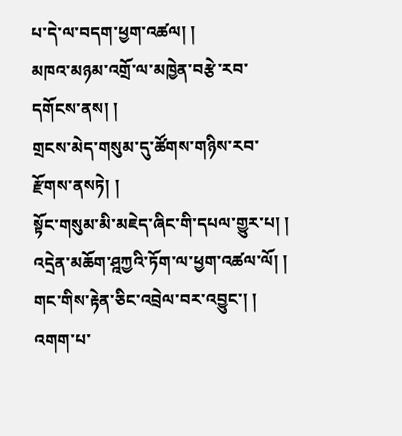པ་དེ་ལ་བདག་ཕྱག་འཚལ། །
མཁའ་མཉམ་འགྲོ་ལ་མཁྱེན་བརྩེ་རབ་དགོངས་ནས། །
གྲངས་མེད་གསུམ་དུ་ཚོགས་གཉིས་རབ་རྫོགས་ནསཏེ། །
སྟོང་གསུམ་མི་མཇེད་ཞིང་གི་དཔལ་གྱུར་པ། །
འདྲེན་མཆོག་ཤྰཀྱའི་ཏོག་ལ་ཕྱག་འཚལ་ལོ། །
གང་གིས་རྟེན་ཅིང་འབྲེལ་བར་འབྱུང་། །
འགག་པ་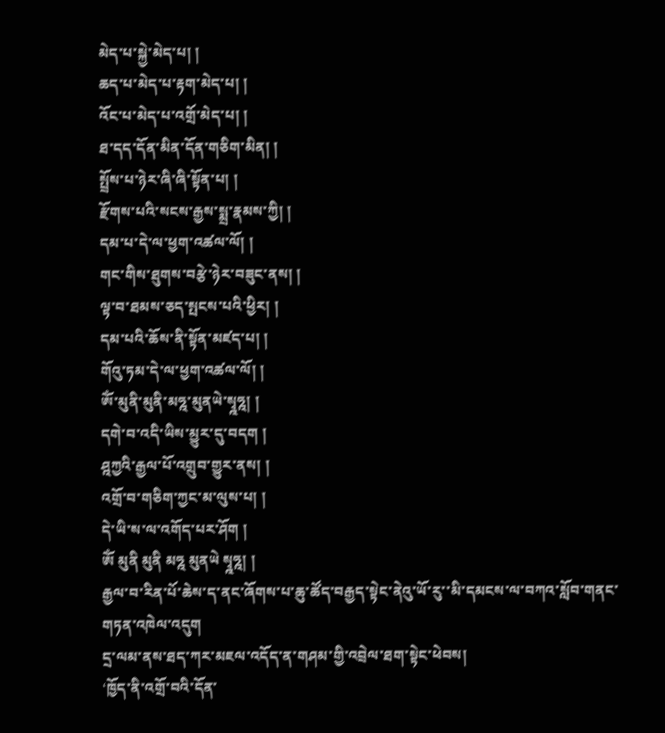མེད་པ་སྐྱེ་མེད་པ། །
ཆད་པ་མེད་པ་རྟག་མེད་པ། །
འོང་པ་མེད་པ་འགྲོ་མེད་པ། །
ཐ་དད་དོན་མིན་དོན་གཅིག་མིན། །
སྤྲོས་པ་ཉེར་ཞི་ཞི་སྟོན་པ། །
རྫོགས་པའི་སངས་རྒྱས་སྨྲ་རྣམས་ཀྱི། །
དམ་པ་དེ་ལ་ཕྱག་འཚལ་ལོ། །
གང་གིས་ཐུགས་བརྩེ་ཉེར་བཟུང་ནས། །
ལྟ་བ་ཐམས་ཅད་སྤངས་པའི་ཕྱིར། །
དམ་པའི་ཆོས་ནི་སྟོན་མཛད་པ། །
གོའུ་ཏམ་དེ་ལ་ཕྱག་འཚལ་ལོ། །
ཨོཾ་མུནི་མུནི་མཧྰ་མུནཡེ་སྭྰཧྰ། །
དགེ་བ་འདི་ཡིས་མྱུར་དུ་བདག །
ཤྰཀྱའི་རྒྱལ་པོ་འགྲུབ་གྱུར་ནས། །
འགྲོ་བ་གཅིག་ཀྱང་མ་ལུས་པ། །
དེ་ཡི་ས་ལ་འགོད་པར་ཤོག །
ཨོཾ མུནི མུནི མཧྰ མུནཡེ སྭྰཧྰ། །
རྒྱལ་བ་རིན་པོ་ཆེས་ད་ནང་ཞོགས་པ་ཆུ་ཚོད་བརྒྱད་སྟེང་ནེའུ་ཡོ་རུ་་མི་དམངས་ལ་བཀའ་སློབ་གནང་གཏན་འཁེལ་འདུག
དྲ་ལམ་ནས་ཐད་ཀར་མཇལ་འདོད་ན་གཤམ་གྱི་འབྲེལ་ཐག་སྟེང་ཕེབས།
‘ཁྱོད་ནི་འགྲོ་བའི་དོན་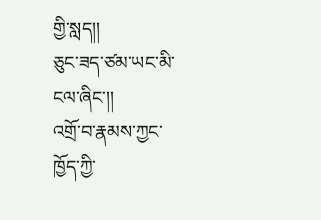གྱི་སླད།།
ཅུང་ཟད་ཙམ་ཡང་མི་ངལ་ཞིང་།།
འགྲོ་བ་རྣམས་ཀྱང་ཁྱོད་ཀྱི་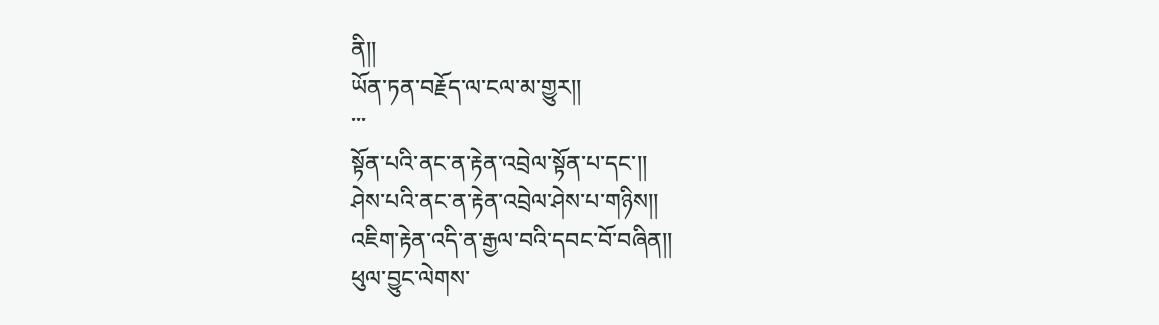ནི།།
ཡོན་ཏན་བརྗོད་ལ་ངལ་མ་གྱུར།།
་་་
སྟོན་པའི་ནང་ན་རྟེན་འབྲེལ་སྟོན་པ་དང་།།
ཤེས་པའི་ནང་ན་རྟེན་འབྲེལ་ཤེས་པ་གཉིས།།
འཇིག་རྟེན་འདི་ན་རྒྱལ་བའི་དབང་བོ་བཞིན།།
ཕུལ་བྱུང་ལེགས་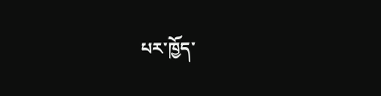པར་ཁྱོད་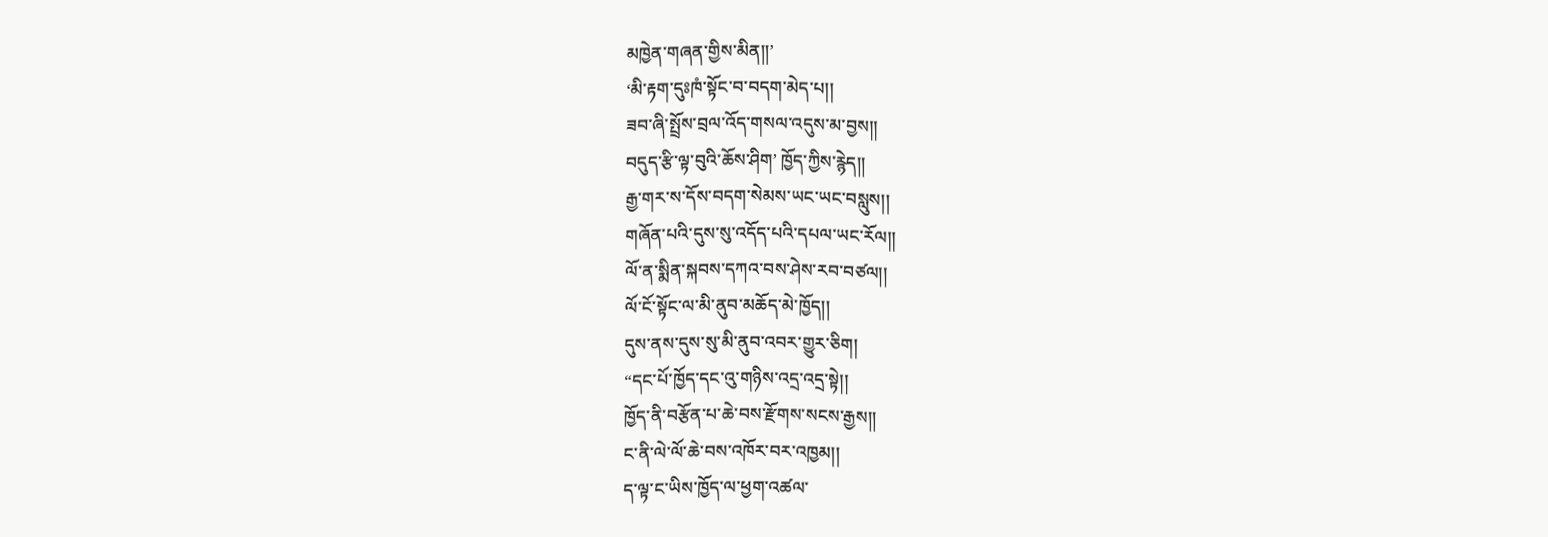མཁྱེན་གཞན་གྱིས་མིན།།’
‘མི་རྟག་དུཿཁཾ་སྟོང་བ་བདག་མེད་པ།།
ཟབ་ཞི་སྤྲོས་བྲལ་འོད་གསལ་འདུས་མ་བྱས།།
བདུད་རྩི་ལྟ་བུའི་ཆོས་ཤིག’ ཁྱོད་ཀྱིས་རྙེད།།
རྒྱ་གར་ས་དོས་བདག་སེམས་ཡང་ཡང་བསླུས།།
གཞོན་པའི་དུས་སུ་འདོད་པའི་དཔལ་ཡང་རོལ།།
ལོ་ན་སྨིན་སྐབས་དཀའ་བས་ཤེས་རབ་བཙལ།།
ལོ་ངོ་སྟོང་ལ་མི་ནུབ་མཆོད་མེ་ཁྱོད།།
དུས་ནས་དུས་སུ་མི་ནུབ་འབར་གྱུར་ཅིག།
“དང་པོ་ཁྱོད་དང་འུ་གཉིས་འདྲ་འདྲ་སྟེ།།
ཁྱོད་ནི་བརྩོན་པ་ཆེ་བས་རྫོགས་སངས་རྒྱས།།
ང་ནི་ལེ་ལོ་ཆེ་བས་འཁོར་བར་འཁྱམ།།
ད་ལྟ་ང་ཡིས་ཁྱོད་ལ་ཕྱག་འཚལ་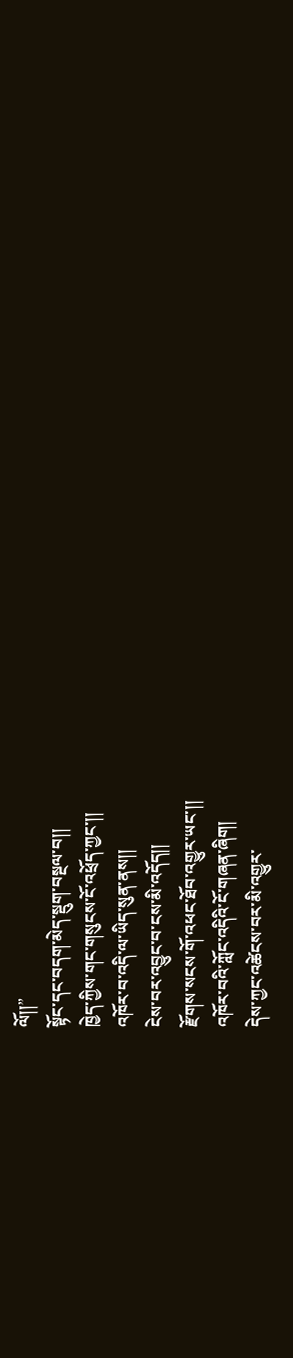ལོ།།”
སྟོང་དང་བདག་མེད་སྡུག་བསྔལ་བ།།
ཁྱེད་ཀྱིས་གང་གསུངས་ངོ་འཕྲོད་ཀྱང་།།
འཁོར་བ་འདི་ལ་ཡིད་སུན་ནས།།
ངེས་བར་འབྱུང་བ་ངས་མི་འདོད།།
རྫོགས་སངས་གོ་འཕང་ཐོབ་འགྱུར་ཡང་།།
འཁོར་བའི་ཀློང་འདིའི་ངོ་གཞན་ཞིག།
དེས་ཀྱང་འཚེངས་བར་མི་འགྱུར་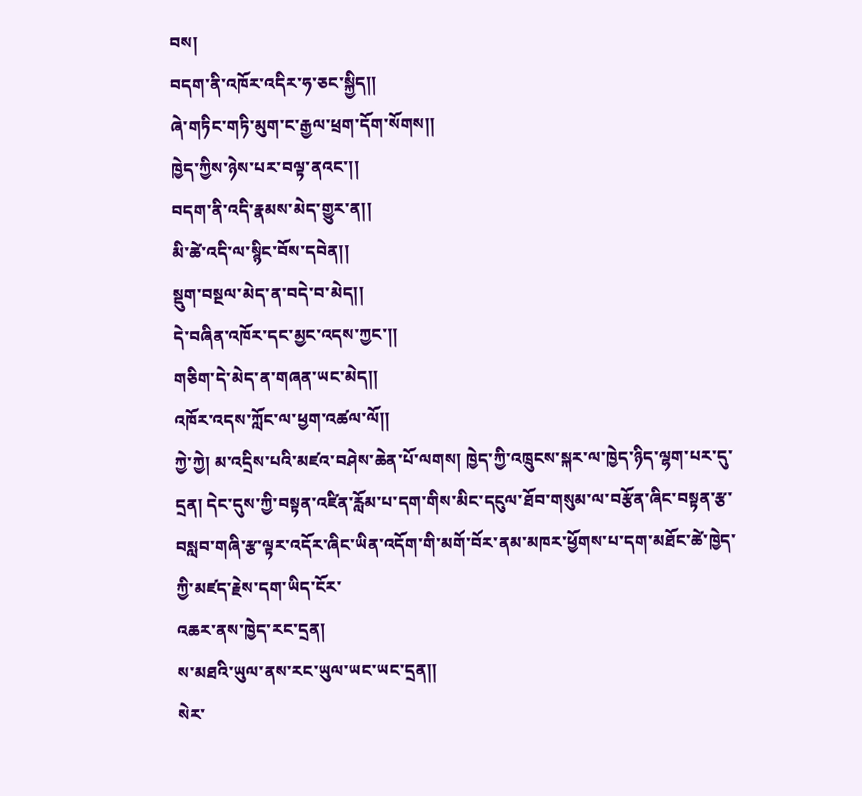བས།
བདག་ནི་འཁོར་འདིར་ཧ་ཅང་སྐྱིད།།
ཞེ་གཏིང་གཏི་མུག་ང་རྒྱལ་ཕྲག་དོག་སོགས།།
ཁྱེད་ཀྱིས་ཉེས་པར་བལྟ་ནའང་།།
བདག་ནི་འདི་རྣམས་མེད་གྱུར་ན།།
མི་ཚེ་འདི་ལ་སྙིང་བོས་དབེན།།
སྡུག་བསྔལ་མེད་ན་བདེ་བ་མེད།།
དེ་བཞིན་འཁོར་དང་མྱང་འདས་ཀྱང་།།
གཅིག་དེ་མེད་ན་གཞན་ཡང་མེད།།
འཁོར་འདས་ཀློང་ལ་ཕྱག་འཚལ་ལོ།།
ཀྱེ་ཀྱེ། མ་འདྲིས་པའི་མཛའ་བཤེས་ཆེན་པོ་ལགས། ཁྱེད་ཀྱི་འཁྲུངས་སྐར་ལ་ཁྱེད་ཉིད་ལྷག་པར་དུ་དྲན། དེང་དུས་ཀྱི་བསྟན་འཛིན་རློམ་པ་དག་གིས་མིང་དངུལ་ཐོབ་གསུམ་ལ་བརྩོན་ཞིང་བསྟན་རྩ་བསླབ་གཞི་རྩ་ལྟར་འདོར་ཞིང་ཡིན་འདོག་གི་མགོ་བོར་ནམ་མཁར་ཕྱོགས་པ་དག་མཐོང་ཚེ་ཁྱེད་ཀྱི་མཛད་རྗེས་དག་ཡིད་ངོར་
འཆར་ནས་ཁྱེད་རང་དྲན།
ས་མཐའི་ཡུལ་ནས་རང་ཡུལ་ཡང་ཡང་དྲན།།
སེར་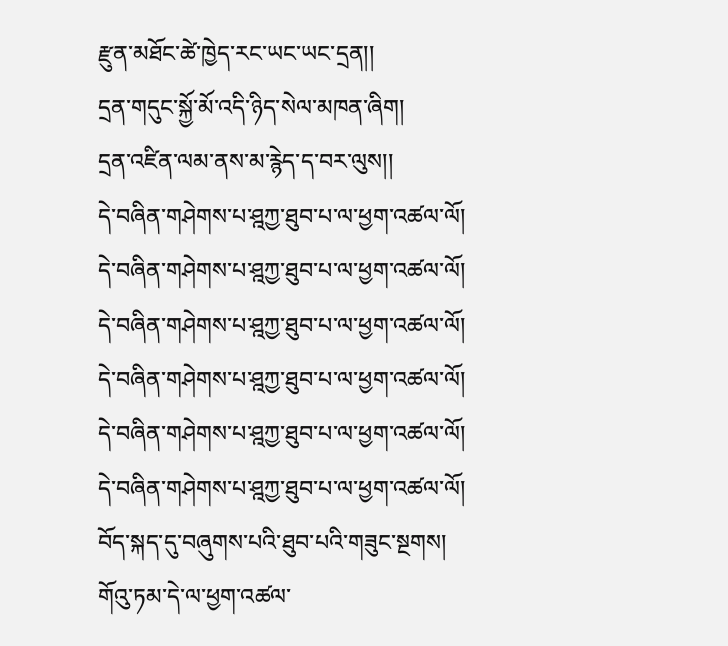རྫུན་མཐོང་ཚེ་ཁྱེད་རང་ཡང་ཡང་དྲན།།
དྲན་གདུང་སྐྱོ་མོ་འདི་ཉིད་སེལ་མཁན་ཞིག།
དྲན་འཛིན་ལམ་ནས་མ་རྙེད་ད་བར་ལུས།།
དེ་བཞིན་གཤེགས་པ་ཤྰཀྱ་ཐུབ་པ་ལ་ཕྱག་འཚལ་ལོ།
དེ་བཞིན་གཤེགས་པ་ཤྰཀྱ་ཐུབ་པ་ལ་ཕྱག་འཚལ་ལོ།
དེ་བཞིན་གཤེགས་པ་ཤྰཀྱ་ཐུབ་པ་ལ་ཕྱག་འཚལ་ལོ།
དེ་བཞིན་གཤེགས་པ་ཤྰཀྱ་ཐུབ་པ་ལ་ཕྱག་འཚལ་ལོ།
དེ་བཞིན་གཤེགས་པ་ཤྰཀྱ་ཐུབ་པ་ལ་ཕྱག་འཚལ་ལོ།
དེ་བཞིན་གཤེགས་པ་ཤྰཀྱ་ཐུབ་པ་ལ་ཕྱག་འཚལ་ལོ།
བོད་སྐད་དུ་བཞུགས་པའི་ཐུབ་པའི་གཟུང་སྔགས།
གོའུ་ཏམ་དེ་ལ་ཕྱག་འཚལ་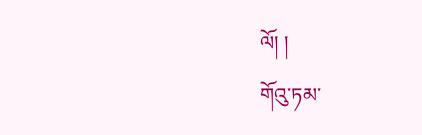ལོ། །
གོའུ་ཏམ་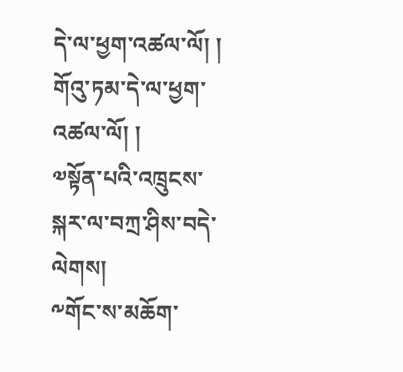དེ་ལ་ཕྱག་འཚལ་ལོ། །
གོའུ་ཏམ་དེ་ལ་ཕྱག་འཚལ་ལོ། །
༧སྟོན་པའི་འཁྲུངས་སྐར་ལ་བཀྲ་ཤིས་བདེ་ལེགས།
༸གོང་ས་མཆོག་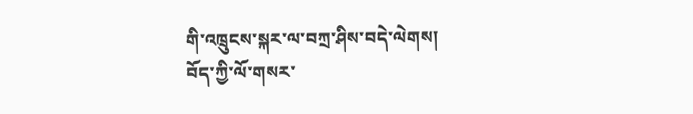གི་འཁྲུངས་སྐར་ལ་བཀྲ་ཤིས་བདེ་ལེགས།
བོད་ཀྱི་ལོ་གསར་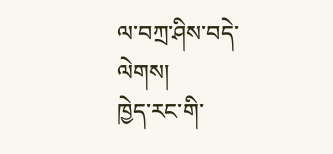ལ་བཀྲ་ཤིས་བདེ་ལེགས།
ཁྱེད་རང་གི་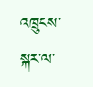འཁྲུངས་སྐར་ལ་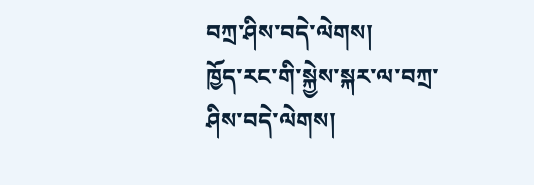བཀྲ་ཤིས་བདེ་ལེགས།
ཁྱོད་རང་གི་སྐྱེས་སྐར་ལ་བཀྲ་ཤིས་བདེ་ལེགས།